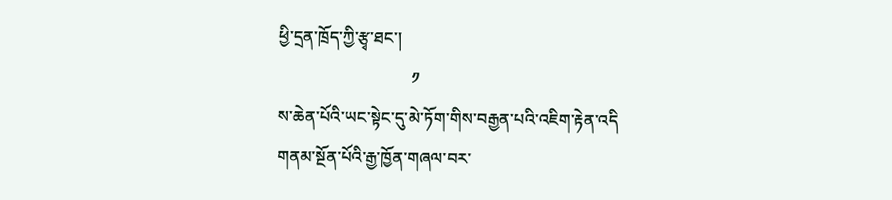ཕྱི་དྲན་ཁྲོད་ཀྱི་རྩྭ་ཐང་།
                                ༡
ས་ཆེན་པོའི་ཡང་སྟེང་དུ་མེ་ཏོག་གིས་བརྒྱན་པའི་འཇིག་རྟེན་འདི
གནམ་སྔོན་པོའི་རྒྱ་ཁྱོན་གཞལ་བར་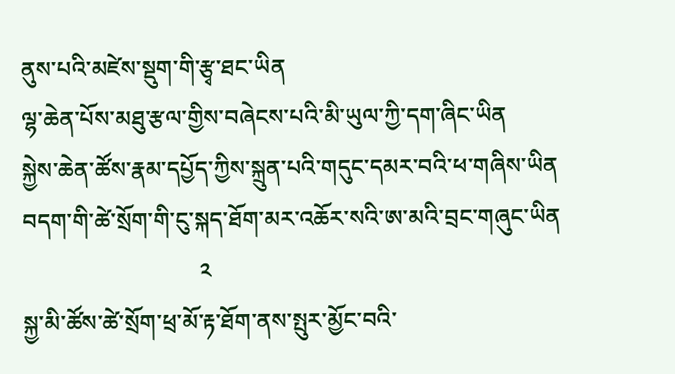ནུས་པའི་མཛེས་སྡུག་གི་རྩྭ་ཐང་ཡིན
ལྷ་ཆེན་པོས་མཐུ་རྩལ་གྱིས་བཞེངས་པའི་མི་ཡུལ་ཀྱི་དག་ཞིང་ཡིན
སྐྱེས་ཆེན་ཚོས་རྣམ་དཔྱོད་ཀྱིས་སྐྲུན་པའི་གདུང་དམར་བའི་ཕ་གཞིས་ཡིན
བདག་གི་ཚེ་སྲོག་གི་ངུ་སྐད་ཐོག་མར་འཆོར་སའི་ཨ་མའི་བྲང་གཞུང་ཡིན
                               ༢
སྐྱ་མི་ཚོས་ཚེ་སྲོག་ཕྲ་མོ་རྟ་ཐོག་ནས་སྤུར་མྱོང་བའི་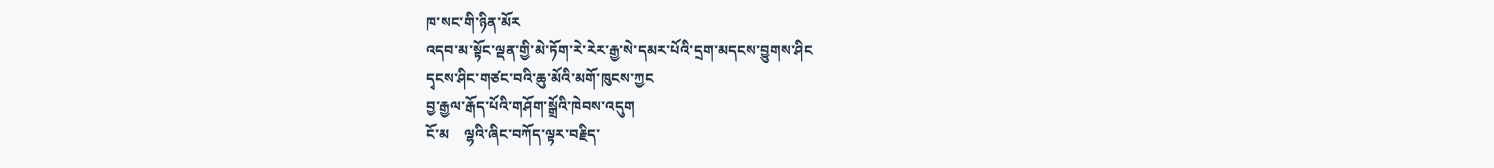ཁ་སང་གི་ཉིན་མོར
འདབ་མ་སྟོང་ལྡན་གྱི་མེ་ཏོག་རེ་རེར་རྒྱ་སེ་དམར་པོའི་དྲག་མདངས་བྱུགས་ཤིང
དྭངས་ཤིང་གཙང་བའི་ཆུ་མོའི་མགོ་ཁུངས་ཀྱང
བྱ་རྒྱལ་རྒོད་པོའི་གཤོག་སྒྲོའི་ཁེབས་འདུག
ངོ་མ    ལྷའི་ཞིང་བཀོད་ལྟར་བརྗིད་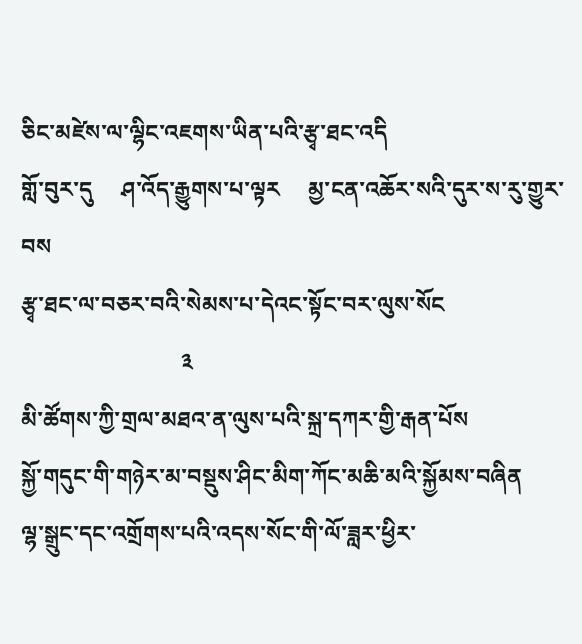ཅིང་མཛེས་ལ་ལྷིང་འཇགས་ཡིན་པའི་རྩྭ་ཐང་འདི
གློ་བུར་དུ     ཤ་འོད་རྒྱུགས་པ་ལྟར     མྱ་ངན་འཆོར་སའི་དུར་ས་རུ་གྱུར་བས
རྩྭ་ཐང་ལ་བཅར་བའི་སེམས་པ་དེའང་སྟོང་བར་ལུས་སོང
                            ༣
མི་ཚོགས་ཀྱི་གྲལ་མཐའ་ན་ལུས་པའི་སྐྲ་དཀར་གྱི་རྒན་པོས
སྐྱོ་གདུང་གི་གཉེར་མ་བསྡུས་ཤིང་མིག་ཀོང་མཆི་མའི་སྐྱོམས་བཞིན
ལྷ་སྒྲུང་དང་འགྲོགས་པའི་འདས་སོང་གི་ལོ་ཟླར་ཕྱིར་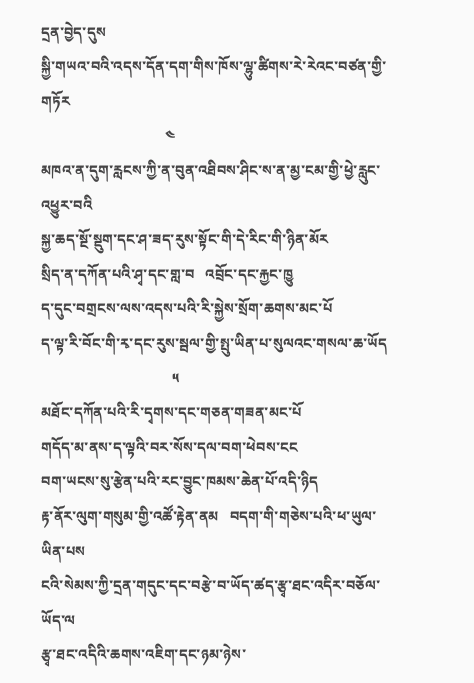དྲན་བྱེད་དུས
སྐྱི་གཡའ་བའི་འདས་དོན་དག་གིས་ཁོས་ལྷུ་ཚིགས་རེ་རེའང་བཙན་གྱི་གཏོར
                                  ༤
མཁའ་ན་དུག་རླངས་ཀྱི་ན་བུན་འཐིབས་ཤིང་ས་ན་མྱ་ངམ་གྱི་ཕྱེ་རླུང་འཕྱུར་བའི
སྐྱ་ཆད་སྔོ་སྡུག་དང་ཤ་ཟད་རུས་སྟོང་གི་དེ་རིང་གི་ཉིན་མོར
སྲིད་ན་དཀོན་པའི་ཤྭ་དང་གླ་བ   འབྲོང་དང་རྐྱང་ཁྱུ
ད་དུང་བགྲངས་ལས་འདས་པའི་རི་སྐྱེས་སྲོག་ཆགས་མང་པོ
ད་ལྟ་རི་བོང་གི་རྭ་དང་རུས་སྦལ་གྱི་སྤུ་ཡིན་པ་སུལའང་གསལ་ཆ་ཡོད
                                    ༥
མཐོང་དཀོན་པའི་རི་དྭགས་དང་གཅན་གཟན་མང་པོ
གདོད་མ་ནས་ད་ལྟའི་བར་སོས་དལ་བག་ཕེབས་ངང
བག་ཡངས་སུ་རྩེན་པའི་རང་བྱུང་ཁམས་ཆེན་པོ་འདི་ཉིད
རྟ་ནོར་ལུག་གསུམ་གྱི་འཚོ་རྟེན་ནམ   བདག་གི་གཅེས་པའི་ཕ་ཡུལ་ཡིན་པས
ངའི་སེམས་ཀྱི་དྲན་གདུང་དང་བརྩེ་བ་ཡོད་ཚད་རྩྭ་ཐང་འདིར་བཅོལ་ཡོད་ལ
རྩྭ་ཐང་འདིའི་ཆགས་འཇིག་དང་ཉམ་ཉེས་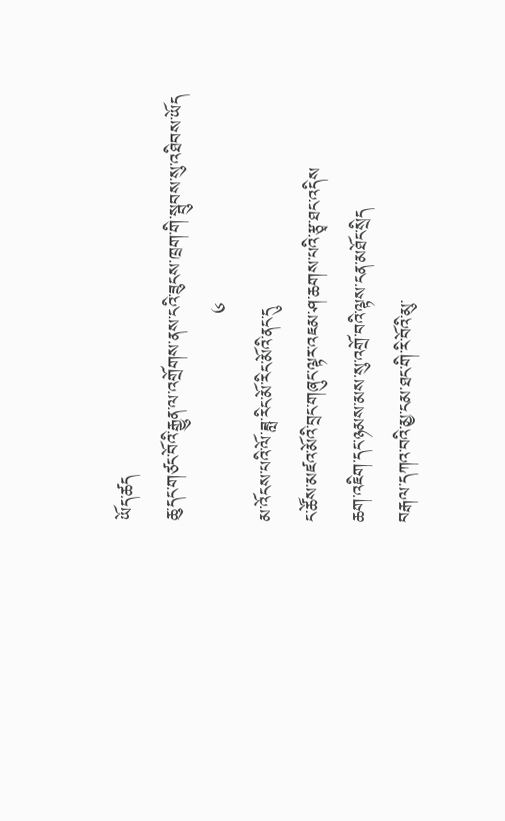ཡོད་ཚད
ཆུ་དང་གཙང་བོའི་རྒྱུན་ལ་འགྲོགས་ནས་ངའི་ཟུངས་ཁྲག་གི་སྦུབས་སུ་འཐིབས་ཡོད
                                ༦
མ་འོངས་པའི་ལོ་ཟླ་རིང་མོ་རིང་མོའི་ནང་དུ
ང་ཚོས་མཛའ་མོའི་བྲང་གཞུང་ལྟར་འཇམ་ཤ་ཆགས་པའི་རྩྭ་ཐང་འདིས
ཆག་འཇིག་དང་ཉམས་མས་སུ་འགྲོ་བའི་ལྟས་ངན་མཐོང་སྲིད
བརྒལ་དཀའ་བའི་མྱ་ངམ་ཐང་གི་རི་བོའི་མུ་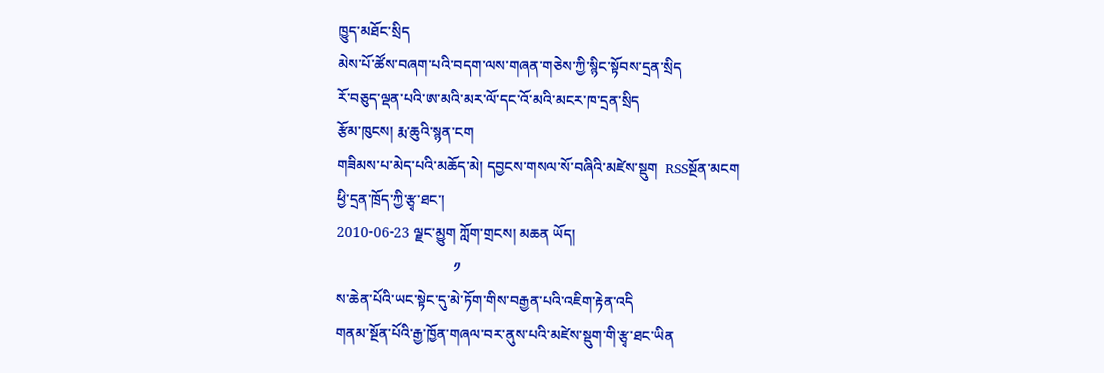ཁྱུད་མཐོང་སྲིད
མེས་པོ་ཚོས་བཞག་པའི་བདག་ལས་གཞན་གཅེས་ཀྱི་སྙིང་སྟོབས་དྲན་སྲིད
རོ་བཅུད་ལྡན་པའི་ཨ་མའི་མར་ལོ་དང་འོ་མའི་མངར་ཁ་དྲན་སྲིད
རྩོམ་ཁུངས། རྨ་ཆུའི་སྙན་ངག
གཟིམས་པ་མེད་པའི་མཆོད་མེ། དབྱངས་གསལ་སོ་བཞིའི་མཛེས་སྡུག  RSSསྔོན་མངག
ཕྱི་དྲན་ཁྲོད་ཀྱི་རྩྭ་ཐང་།
2010-06-23 ལྗང་མྱུག ཀློག་གྲངས། མཆན ཡོད།
                                ༡
ས་ཆེན་པོའི་ཡང་སྟེང་དུ་མེ་ཏོག་གིས་བརྒྱན་པའི་འཇིག་རྟེན་འདི
གནམ་སྔོན་པོའི་རྒྱ་ཁྱོན་གཞལ་བར་ནུས་པའི་མཛེས་སྡུག་གི་རྩྭ་ཐང་ཡིན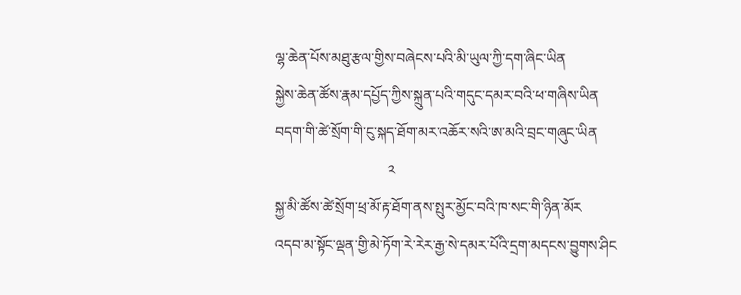ལྷ་ཆེན་པོས་མཐུ་རྩལ་གྱིས་བཞེངས་པའི་མི་ཡུལ་ཀྱི་དག་ཞིང་ཡིན
སྐྱེས་ཆེན་ཚོས་རྣམ་དཔྱོད་ཀྱིས་སྐྲུན་པའི་གདུང་དམར་བའི་ཕ་གཞིས་ཡིན
བདག་གི་ཚེ་སྲོག་གི་ངུ་སྐད་ཐོག་མར་འཆོར་སའི་ཨ་མའི་བྲང་གཞུང་ཡིན
                               ༢
སྐྱ་མི་ཚོས་ཚེ་སྲོག་ཕྲ་མོ་རྟ་ཐོག་ནས་སྤུར་མྱོང་བའི་ཁ་སང་གི་ཉིན་མོར
འདབ་མ་སྟོང་ལྡན་གྱི་མེ་ཏོག་རེ་རེར་རྒྱ་སེ་དམར་པོའི་དྲག་མདངས་བྱུགས་ཤིང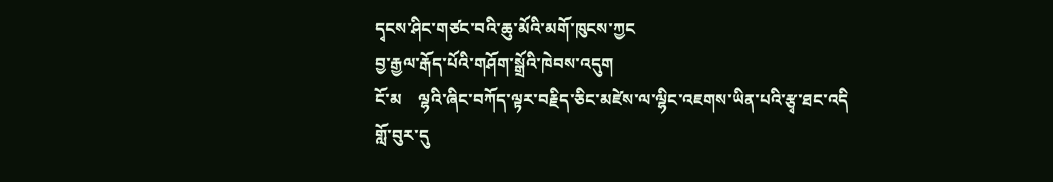དྭངས་ཤིང་གཙང་བའི་ཆུ་མོའི་མགོ་ཁུངས་ཀྱང
བྱ་རྒྱལ་རྒོད་པོའི་གཤོག་སྒྲོའི་ཁེབས་འདུག
ངོ་མ    ལྷའི་ཞིང་བཀོད་ལྟར་བརྗིད་ཅིང་མཛེས་ལ་ལྷིང་འཇགས་ཡིན་པའི་རྩྭ་ཐང་འདི
གློ་བུར་དུ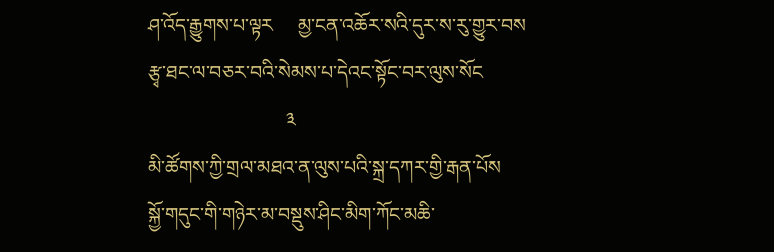ཤ་འོད་རྒྱུགས་པ་ལྟར     མྱ་ངན་འཆོར་སའི་དུར་ས་རུ་གྱུར་བས
རྩྭ་ཐང་ལ་བཅར་བའི་སེམས་པ་དེའང་སྟོང་བར་ལུས་སོང
                            ༣
མི་ཚོགས་ཀྱི་གྲལ་མཐའ་ན་ལུས་པའི་སྐྲ་དཀར་གྱི་རྒན་པོས
སྐྱོ་གདུང་གི་གཉེར་མ་བསྡུས་ཤིང་མིག་ཀོང་མཆི་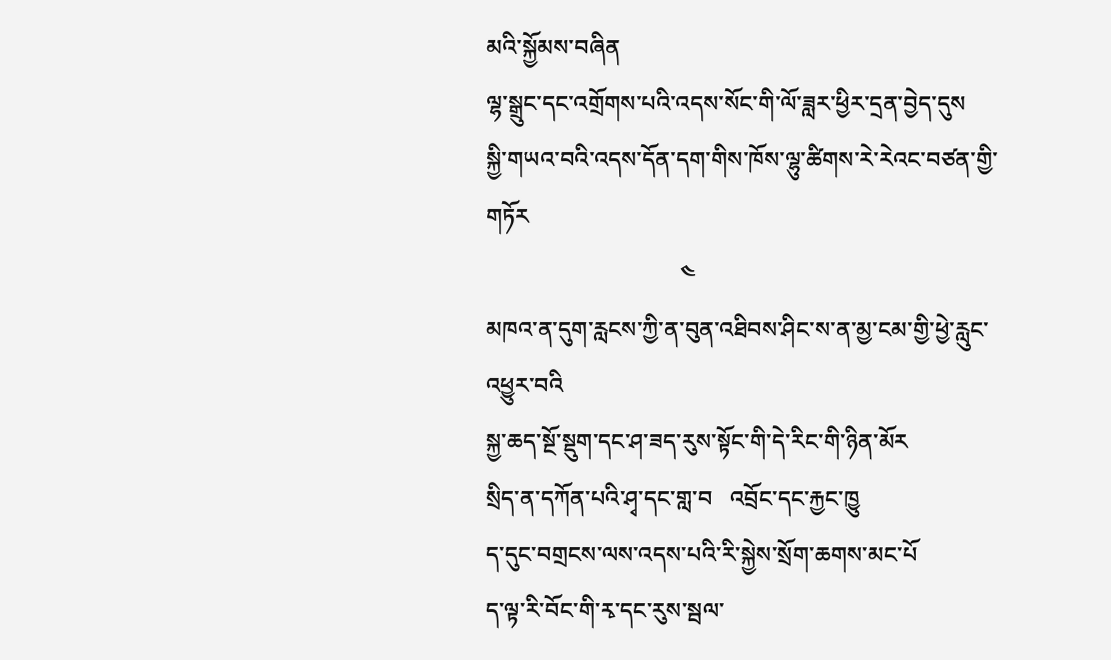མའི་སྐྱོམས་བཞིན
ལྷ་སྒྲུང་དང་འགྲོགས་པའི་འདས་སོང་གི་ལོ་ཟླར་ཕྱིར་དྲན་བྱེད་དུས
སྐྱི་གཡའ་བའི་འདས་དོན་དག་གིས་ཁོས་ལྷུ་ཚིགས་རེ་རེའང་བཙན་གྱི་གཏོར
                                  ༤
མཁའ་ན་དུག་རླངས་ཀྱི་ན་བུན་འཐིབས་ཤིང་ས་ན་མྱ་ངམ་གྱི་ཕྱེ་རླུང་འཕྱུར་བའི
སྐྱ་ཆད་སྔོ་སྡུག་དང་ཤ་ཟད་རུས་སྟོང་གི་དེ་རིང་གི་ཉིན་མོར
སྲིད་ན་དཀོན་པའི་ཤྭ་དང་གླ་བ   འབྲོང་དང་རྐྱང་ཁྱུ
ད་དུང་བགྲངས་ལས་འདས་པའི་རི་སྐྱེས་སྲོག་ཆགས་མང་པོ
ད་ལྟ་རི་བོང་གི་རྭ་དང་རུས་སྦལ་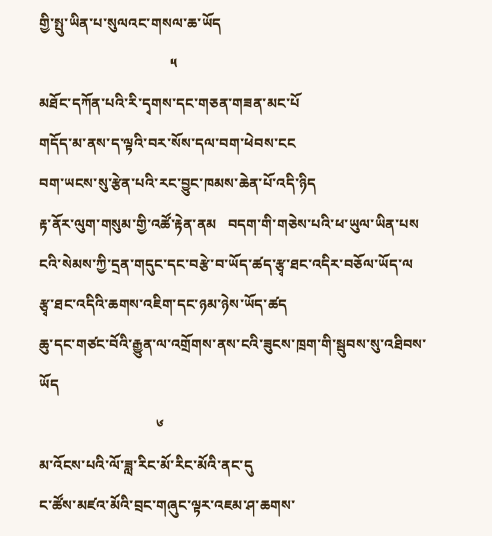གྱི་སྤུ་ཡིན་པ་སུལའང་གསལ་ཆ་ཡོད
                                    ༥
མཐོང་དཀོན་པའི་རི་དྭགས་དང་གཅན་གཟན་མང་པོ
གདོད་མ་ནས་ད་ལྟའི་བར་སོས་དལ་བག་ཕེབས་ངང
བག་ཡངས་སུ་རྩེན་པའི་རང་བྱུང་ཁམས་ཆེན་པོ་འདི་ཉིད
རྟ་ནོར་ལུག་གསུམ་གྱི་འཚོ་རྟེན་ནམ   བདག་གི་གཅེས་པའི་ཕ་ཡུལ་ཡིན་པས
ངའི་སེམས་ཀྱི་དྲན་གདུང་དང་བརྩེ་བ་ཡོད་ཚད་རྩྭ་ཐང་འདིར་བཅོལ་ཡོད་ལ
རྩྭ་ཐང་འདིའི་ཆགས་འཇིག་དང་ཉམ་ཉེས་ཡོད་ཚད
ཆུ་དང་གཙང་བོའི་རྒྱུན་ལ་འགྲོགས་ནས་ངའི་ཟུངས་ཁྲག་གི་སྦུབས་སུ་འཐིབས་ཡོད
                                ༦
མ་འོངས་པའི་ལོ་ཟླ་རིང་མོ་རིང་མོའི་ནང་དུ
ང་ཚོས་མཛའ་མོའི་བྲང་གཞུང་ལྟར་འཇམ་ཤ་ཆགས་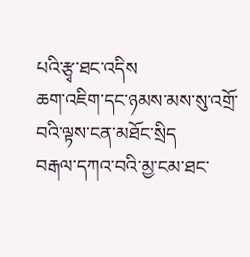པའི་རྩྭ་ཐང་འདིས
ཆག་འཇིག་དང་ཉམས་མས་སུ་འགྲོ་བའི་ལྟས་ངན་མཐོང་སྲིད
བརྒལ་དཀའ་བའི་མྱ་ངམ་ཐང་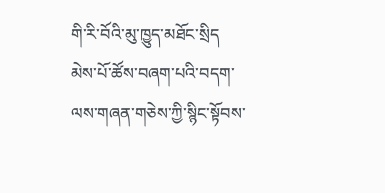གི་རི་བོའི་མུ་ཁྱུད་མཐོང་སྲིད
མེས་པོ་ཚོས་བཞག་པའི་བདག་ལས་གཞན་གཅེས་ཀྱི་སྙིང་སྟོབས་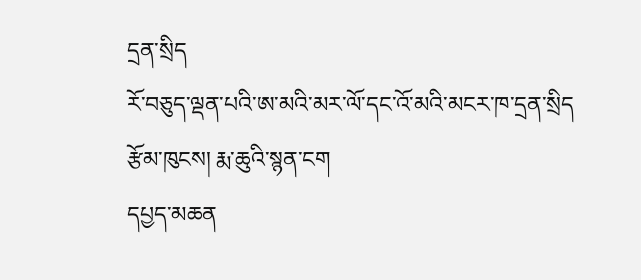དྲན་སྲིད
རོ་བཅུད་ལྡན་པའི་ཨ་མའི་མར་ལོ་དང་འོ་མའི་མངར་ཁ་དྲན་སྲིད
རྩོམ་ཁུངས། རྨ་ཆུའི་སྙན་ངག
དཔྱད་མཆན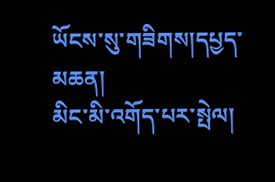ཡོངས་སུ་གཟིགས།དཔྱད་མཆན།
མིང་མི་འགོད་པར་སྤེལ།